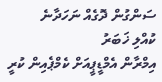ސަންގުން ދޮގެއް ނަހަދާނެ
ކުއްލި ޚަބަރު
އިމްރާން އެމްޑީޕީއަށް ކެމްޕެއިން ކުރީ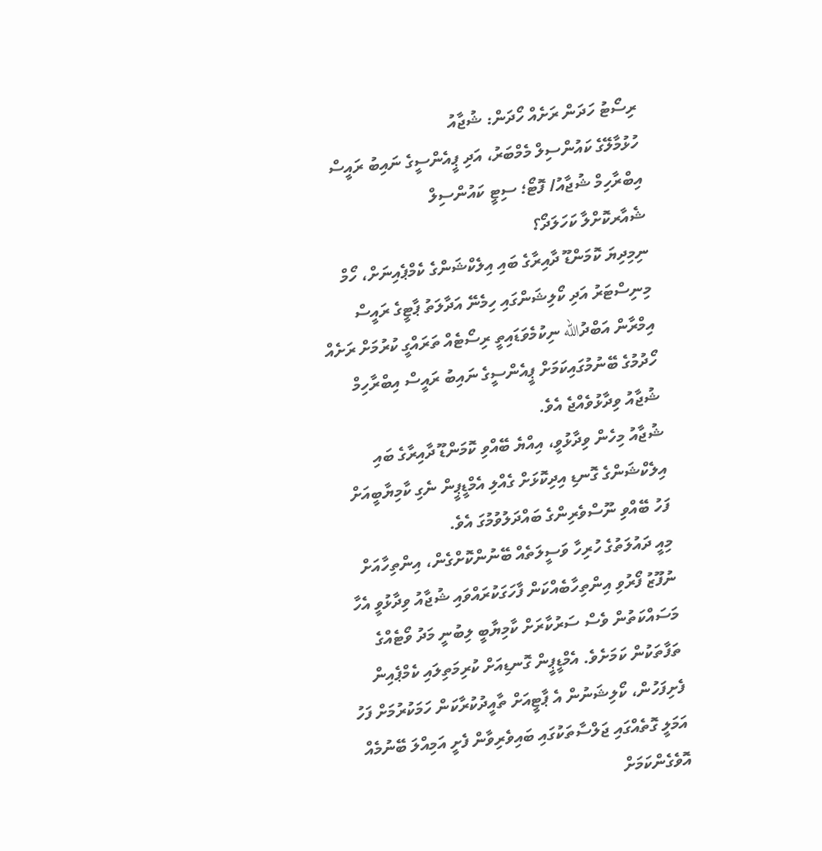ރިސޯޓު ހަދަން ރަށެއް ހޯދަން: ޝުޖާއު
ހުޅުމާލޭގެ ކައުންސިލް މެމްބަރު، އަދި ޕީއެންސީގެ ނައިބު ރައީސް އިބްރާހިމް ޝުޖާއު/ ފޮޓޯ؛ ސިޓީ ކައުންސިލް
ޝެއާރކޮށްލާ ކަހަލަދޯ؟
ނިމިދިޔަ ކޮމަންޑޫ ދާއިރާގެ ބައި އިލެކްޝަންގެ ކެމްޕެއިނަށް، ހޯމް މިނިސްޓަރު އަދި ކޯލިޝަންގައި ހިމެނޭ އަދާލަތު ޕާޓީގެ ރައީސް އިމްރާން އަބްދުالله ނިކުމެވަޑައިތީ ރިސޯޓެއް ތަރައްގީ ކުރުމަށް ރަށެއް ހޯދުމުގެ ބޭނުމުގައިކަމަށް ޕީއެންސީގެ ނައިބު ރައީސް އިބްރާހިމް ޝުޖާއު ވިދާޅުވެއްޖެ އެވެ.
ޝުޖާއު މިހެން ވިދާޅުވީ، އިއްޔެ ބޭއްވި ކޮމަންޑޫ ދާއިރާގެ ބައި އިލެކްޝަންގެ ގޮނޑި އިދިކޮޅަށް ގެއްލި އެމްޑީޕީން ނެގި ކާމިޔާބީއަށް ފަހު ބޭއްވި ނޫސްވެރިންގެ ބައްދަލުވުމުގަ އެވެ.
މިއީ ދައުލަތުގެ ހުރިހާ ވަސީލަތެއް ބޭނުންކޮށްގެން، އިންތިހާއަށް ނުފޫޒު ފޯރުވި އިންތިހާބެއްކަން ފާހަގަކުރައްވައި ޝުޖާއު ވިދާޅުވީ އެހާ މަސައްކަތުން ވެސް ސަރުކާރަށް ކާމިޔާބީ ލިބުނީ މަދު ވޯޓެއްގެ ތަފާތަކުން ކަމަށެވެ. އެމްޑީޕީން ގޮނޑިއަށް ކުރިމަތިލައި ކެމްޕެއިން ފެށިފަހުން، ކޯލިޝަނުން އެ ޕާޓީއަށް ތާއީދުކުރާކަން ހަމަކުރުމަށް ފަހު އަމަލީ ގޮތެއްގައި ޖަލްސާތަކުގައި ބައިވެރިވާން ފެށީ އަމިއްލަ ބޭނުމެއް އޮވެގެންކަމަށް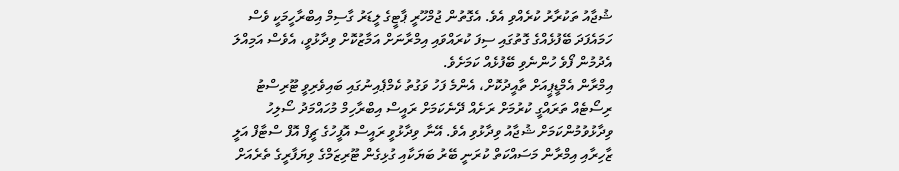ޝުޖާއު ތަކުރާރު ކުރެއްވި އެވެ. އެގޮތުން ޖުމްހޫރީ ޕާޓީގެ ލީޑަރު ގާސިމް އިބްރާހީމަކީ ވެސް ހަމައެފަދަ ބޭފުޅެއްގެ ގޮތުގައި ސިފަ ކުރައްވައި އިމްރާނަށް އަމާޒުކޮށް ވިދާޅުވީ، އެވެސް އަމިއްލަ އެދުމުން ފޯވެ ހުންނެވި ބޭފުޅެއް ކަމަށެވެ.
އިމްރާން އެމްޑީޕީއަށް ތާއީދުކޮށް، އެންމެ ފަހު ވަގުތު ކެމްޕެއިނުގައި ބައިވެރިވީ ޓޫރިސްޓު ރިސޯޓެއް ތަރައްގީ ކުރުމަށް ރަށެއް ދޭނެކަމަށް ރައީސް އިބްރާހިމް މުހައްމަދު ސޯލިހު ވިދާޅުވުމުންކަމަށް ޝުޖާއު ވިދާޅުވި އެވެ. އޭނާ ވިދާޅުވީ ރައީސް އޮފީހުގެ ޗީފް އޮފް ސްޓާފް އަލީ ޒާހިރާއި އިމްރާން މަސައްކަތް ކުރަނީ ބޭރު ބަޔަކާއި ގުޅިގެން ޓޫރިޒަމްގެ ވިޔަފާރީގެ ތެރެއަށް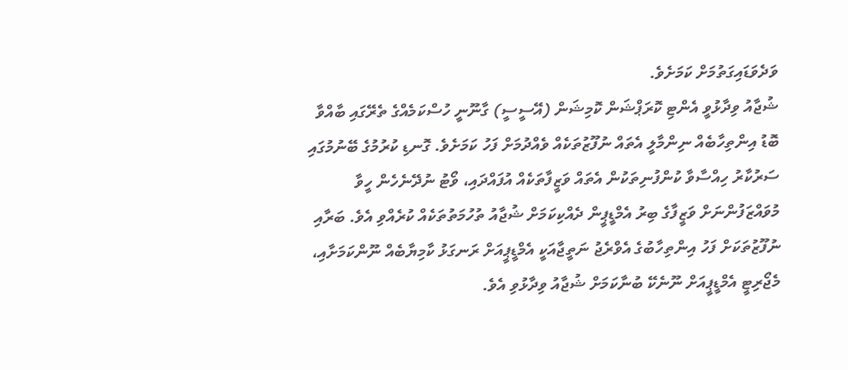ވަދެވަޑައިގަތުމަށް ކަމަށެވެ.
ޝުޖާއު ވިދާޅުވީ އެންޓި ކޮރަޕްޝަން ކޮމިޝަން (އޭސީސީ) ގާނޫނީ ހުސްކަމެއްގެ ތެރޭގައި ބާއްވާ ބޮޑު އިންތިހާބެއް ނިންމާލީ އެތައް ނުފޫޒުތަކެއް ވެއްދުމަށް ފަހު ކަމަށެވެ. ގޮނޑި ކުރުމުގެ ބޭނުމުގައި ސަރުކާރު ހިއްސާވާ ކުންފުނިތަކުން އެތައް ވަޒީފާތަކެއް އުފައްދައި، ވޯޓު ނުދޭނެހެން ހީވާ މުވައްޒަފުންނަށް ވަޒީފާގެ ބިރު އެމްޑީޕީން ދެއްކިކަމަށް ޝުޖާއު ތުހުމަތުތަކެއް ކުރެއްވި އެވެ. ބަރާއި ނުފޫޒުތަކަށް ފަހު އިންތިހާބުގެ އެވްރެޖު ނަތީޖާއަކީ އެމްޑީޕީއަށް ރަނގަޅު ކާމިޔާބެއް ނޫންކަމަށާއި، މެޖޯރިޓީ އެމްޑީޕީއަށް ނޫނެކޭ ބުނާކަމަށް ޝުޖާއު ވިދާޅުވި އެވެ.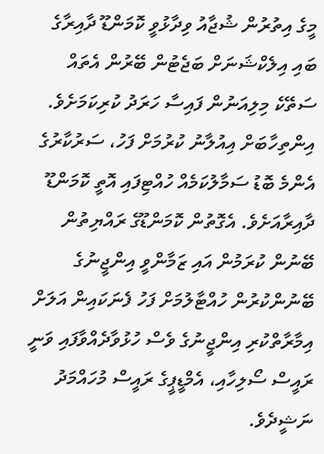މީގެ އިތުރުން ޝުޖާއު ވިދާޅުވީ ކޮމަންޑޫ ދާއިރާގެ ބައި އިލެކްޝަނަށް ބަޖެޓުން ބޭރުން އެތައް ސަތޭކެ މިލިއަނުން ފައިސާ ހަރަދު ކުރިކަމަށެވެ.
އިންތިހާބަށް އިއުލާނު ކުރުމަށް ފަހު، ސަރުކާރުގެ އެންމެ ބޮޑު ސަމާލުކަމެއް ހުއްޓިފައި އޮތީ ކޮމަންޑޫ ދާއިރާއަށެވެ. އެގޮތުން ކޮމަންޑޫގެ ރައްޔިތުން ބޭނުން ކުރަމުން އައި ޒަމާންވީ އިންޖީނުގެ ބޭނުންކުރުން ހުއްޓާލުމަށް ފަހު ފެނަކައިން އަލަށް އިމާރާތްކުރި އިންޖީނުގެ ވެސް ހުޅުވާދެއްވާފައި ވަނީ ރައީސް ސޯލިހާއި، އެމްޑީޕީގެ ރައީސް މުހައްމަދު ނަޝީދެވެ.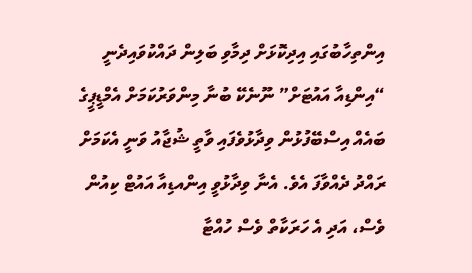އިންތިހާބުގައި އިދިކޮޅަށް ދިމާވި ބަލިން ދައްކުވައިދެނީ “އިންޑިއާ އައުޓަށް” ނޫނެކޭ ބުނާ މިންވަރުކަމަށް އެމްޑީޕީގެ ބައެއް އިސްބޭފުޅުން ވިދާޅުވެފައި ވާތީ ޝުޖާއު ވަނީ އެކަމަށް ރައްދު ދެއްވާފަ އެވެ. އެނާ ވިދާޅުވީ އިންއޑިއާ އައުޓް ކިއުން ވެސް، އަދި އެ ހަރަކާތް ވެސް ހުއްޓާ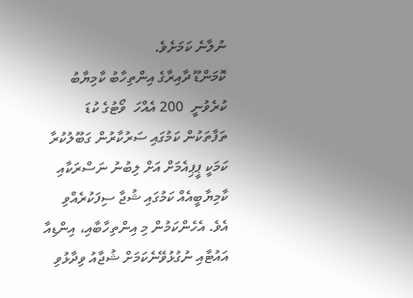ނުލާނެ ކަމަށެވެ.
ކޮމަންޑޫ ދާއިރާގެ އިންތިހާބު ކާމިޔާބު ކުރެވުނީ  200 އެއްހަ  ވޯޓުގެ ކުޑަ ތަފާތަކުން ކަމުގައި ސަރުކާރުން ގަބޫލުކުރާ ކަމަކީ ޕީޕިއެމަށް އަށް ލިބުނު ނަސްރަކާއި ކާމިޔާބީއެއް ކަމުގައި ޝުޖާ ސިފަކުރެއްވި އެވެ. އެހެންކަމުން މި އިންތިހާބާއި، އިންޑިއާ އައުޓާއި ނުގުޅުވޭނެކަމަށް ޝުޖާއު ވިދާޅުވި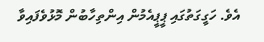އެވެ. ހަގީގަތުގައި ޕީޕީއެމުން އިންތިހާބުން މޮޅުވެފައިވާ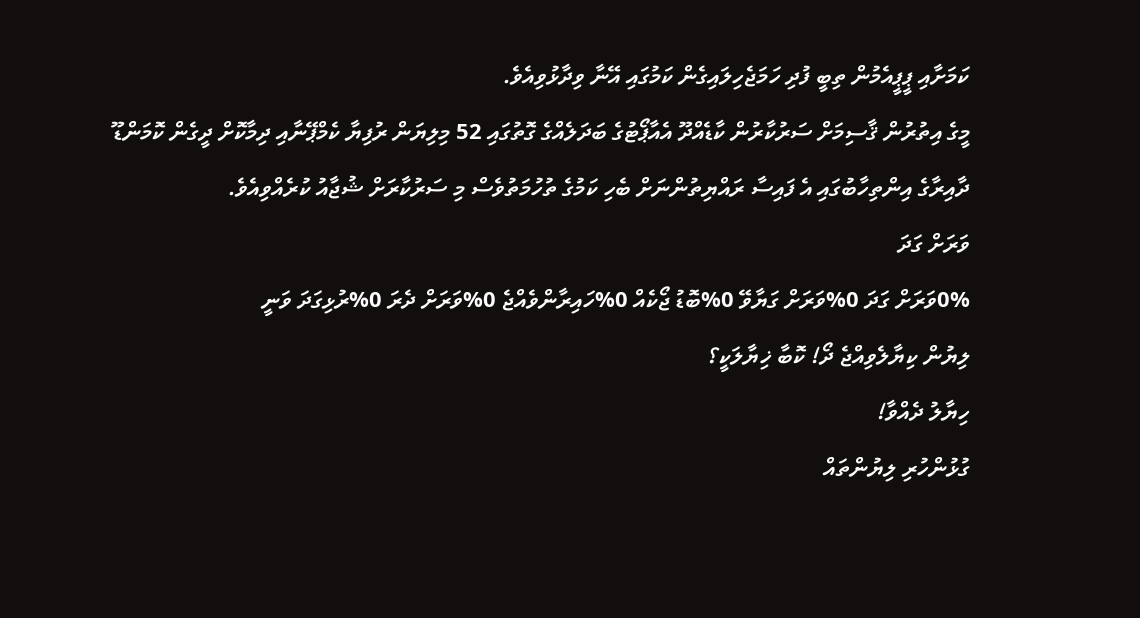ކަމަށާއި ޕީޕީއެމުން ތިބީ ފުދި ހަމަޖެހިލައިގެން ކަމުގައި އޭނާ ވިދާޅުވިއެވެ.
މީގެ އިތުރުން ޤާސިމަށް ސަރުކާރުން ކާޑެއްދޫ އެއާޕޯޓުގެ ބަދަލެއްގެ ގޮތުގައި 52 މިލިޔަން ރުފިޔާ ކެމްޕޭނާއި ދިމާކޮށް ދީގެން ކޮމަންޑޫ ދާއިރާގެ އިންތިހާބުގައި އެ ފައިސާ ރައްޔިތުންނަށް ބެހި ކަމުގެ ތުހުމަތުވެސް މި ސަރުކާރަށް ޝުޖާއު ކުރެއްވިއެވެ.
ވަރަށް ގަދަ
0%ވަރަށް ގަދަ 0%ވަރަށް ގަޔާވޭ 0%ބޮޑު ޖޯކެއް 0%ހައިރާންވެއްޖެ 0%ވަރަށް ދެރަ 0%ރުޅިގަދަ ވަނީ
ލިޔުން ކިޔާލެވިއްޖެ ދޯ! ކޮބާ ޚިޔާލަކީ؟
ހިޔާލު ދެއްވާ!
ގުޅުންހުރި ލިޔުންތައް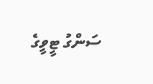ސަންގު ޓީވީގެ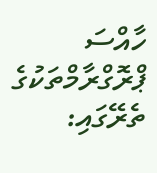ހާއްސަ ޕްރޮގްރާމްތަކުގެ ތެރޭގައި: